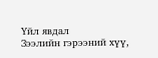Үйл явдал
Зээлийн гэрээний хүү,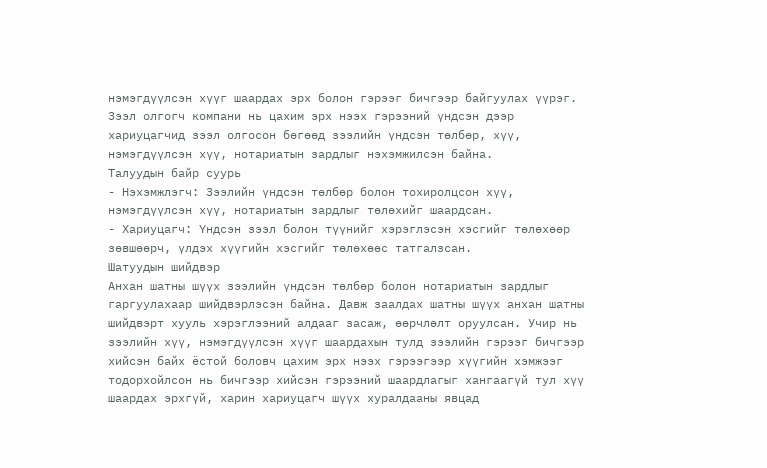нэмэгдүүлсэн хүүг шаардах эрх болон гэрээг бичгээр байгуулах үүрэг. Зээл олгогч компани нь цахим эрх нээх гэрээний үндсэн дээр хариуцагчид зээл олгосон бөгөөд зээлийн үндсэн төлбөр, хүү, нэмэгдүүлсэн хүү, нотариатын зардлыг нэхэмжилсэн байна.
Талуудын байр суурь
- Нэхэмжлэгч: Зээлийн үндсэн төлбөр болон тохиролцсон хүү, нэмэгдүүлсэн хүү, нотариатын зардлыг төлөхийг шаардсан.
- Хариуцагч: Үндсэн зээл болон түүнийг хэрэглэсэн хэсгийг төлөхөөр зөвшөөрч, үлдэх хүүгийн хэсгийг төлөхөөс татгалзсан.
Шатуудын шийдвэр
Анхан шатны шүүх зээлийн үндсэн төлбөр болон нотариатын зардлыг гаргуулахаар шийдвэрлэсэн байна. Давж заалдах шатны шүүх анхан шатны шийдвэрт хууль хэрэглээний алдааг засаж, өөрчлөлт оруулсан. Учир нь зээлийн хүү, нэмэгдүүлсэн хүүг шаардахын тулд зээлийн гэрээг бичгээр хийсэн байх ёстой боловч цахим эрх нээх гэрээгээр хүүгийн хэмжээг тодорхойлсон нь бичгээр хийсэн гэрээний шаардлагыг хангаагүй тул хүү шаардах эрхгүй, харин хариуцагч шүүх хуралдааны явцад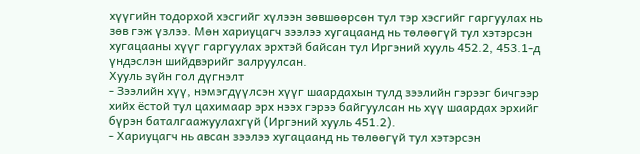хүүгийн тодорхой хэсгийг хүлээн зөвшөөрсөн тул тэр хэсгийг гаргуулах нь зөв гэж үзлээ. Мөн хариуцагч зээлээ хугацаанд нь төлөөгүй тул хэтэрсэн хугацааны хүүг гаргуулах эрхтэй байсан тул Иргэний хууль 452.2, 453.1-д үндэслэн шийдвэрийг залруулсан.
Хууль зүйн гол дүгнэлт
- Зээлийн хүү, нэмэгдүүлсэн хүүг шаардахын тулд зээлийн гэрээг бичгээр хийх ёстой тул цахимаар эрх нээх гэрээ байгуулсан нь хүү шаардах эрхийг бүрэн баталгаажуулахгүй (Иргэний хууль 451.2).
- Хариуцагч нь авсан зээлээ хугацаанд нь төлөөгүй тул хэтэрсэн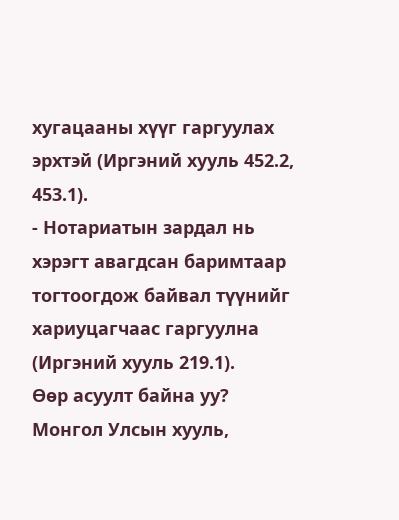хугацааны хүүг гаргуулах эрхтэй (Иргэний хууль 452.2, 453.1).
- Нотариатын зардал нь хэрэгт авагдсан баримтаар тогтоогдож байвал түүнийг хариуцагчаас гаргуулна (Иргэний хууль 219.1).
Өөр асуулт байна уу?
Монгол Улсын хууль,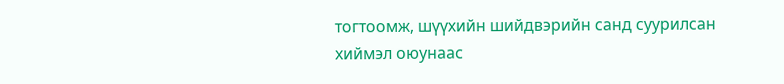тогтоомж, шүүхийн шийдвэрийн санд суурилсан хиймэл оюунаас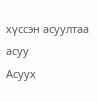хүссэн асуултаа асуу
Асуух